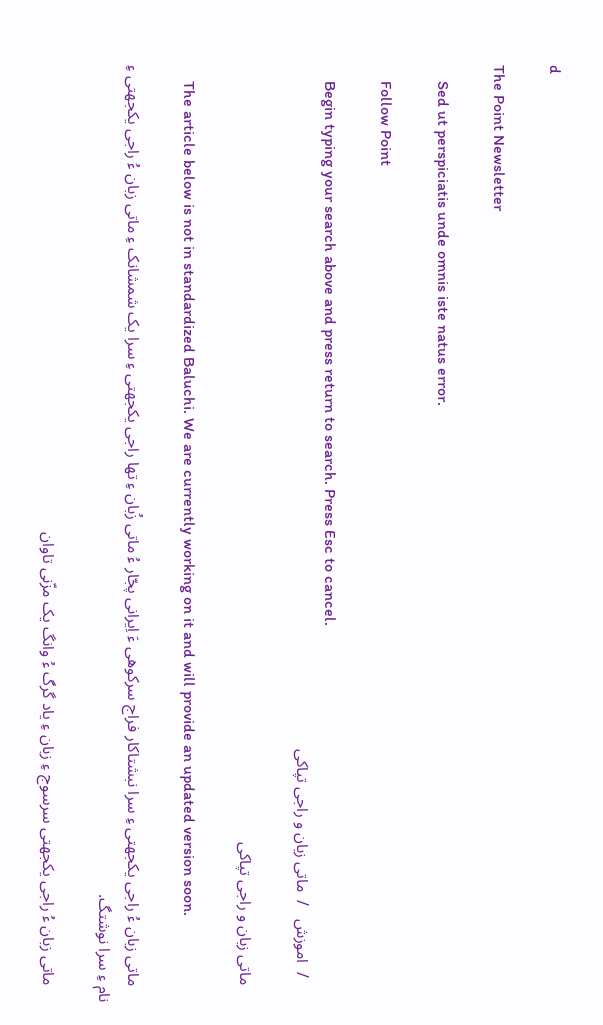d

The Point Newsletter

    Sed ut perspiciatis unde omnis iste natus error.

    Follow Point

    Begin typing your search above and press return to search. Press Esc to cancel.
      /  اموزش   /  ماتی زبان و راجی تپاکی

    ماتی زبان و راجی تپاکی

    The article below is not in standardized Baluchi. We are currently working on it and will provide an updated version soon.

    ماتی زبان ءُ راجی یکجهتی ءِ سرا نبشتاکار فراج سرکوهی ءَ اِیرانی پجّار ءُ ماتی زُبان ءِ تها راجی یکجهتی ءِ سرا یک شمشانک ءِ ماتی زبان ءُ راجی یکجهتی ءِ نام ءِ سرا نوشتگ.

    ماتی زبان ءُ راجی یکجهتی سرسوج ءِ زبان ءِ یاد گرگ ءُ وانگ یک مزّنی تاوان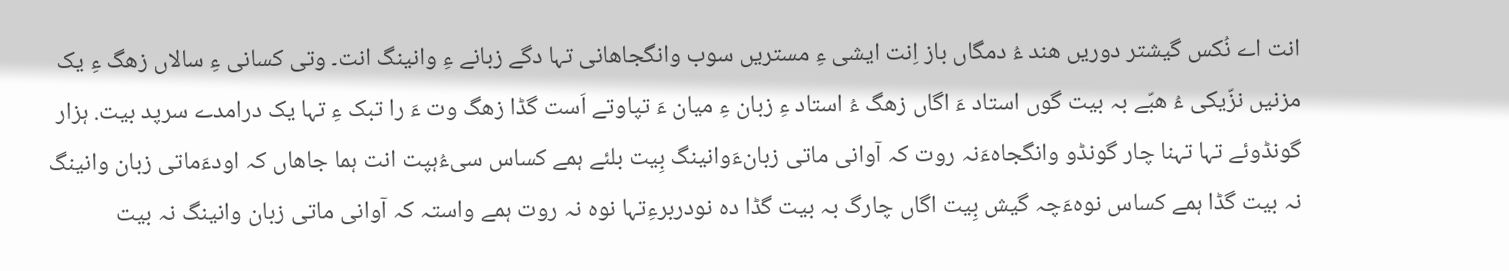انت اے نُکس گیشتر دوریں ھند ءُ دمگاں باز اِنت ایشی ءِ مستریں سوب وانگجاھانی تہا دگے زبانے ءِ وانینگ انت۔ وتی کسانی ءِ سالاں زھگ ءِ یک مزنیں نزّیکی ءُ ھبّے بہ بیت گوں استاد ءَ اگاں زھگ ءُ استاد ءِ زبان ءِ میان ءَ تپاوتے اَست گڈا زھگ وت ءَ را تبک ءِ تہا یک درامدے سرپد بیت. ہزار گونڈوئے تہا تہنا چار گونڈو وانگجاہءَنہ روت کہ آوانی ماتی زبانءَوانینگ بِیت بلئے ہمے کساس سیءُہپت انت ہما جاھاں کہ اودءَماتی زبان وانینگ نہ بیت گڈا ہمے کساس نوہءَچہ گیش بِیت اگاں چارگ بہ بیت گڈا دہ نودربرءِتہا نوہ نہ روت ہمے واستہ کہ آوانی ماتی زبان وانینگ نہ بیت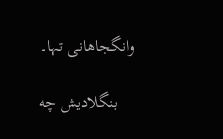وانگجاھانی تہا۔

    بنگلادیش چه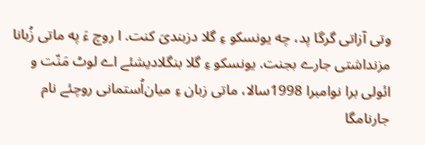وتی آزاتی گرگا پد، چه یونسکو ءِ گلا دزبندیَ کنت. ا روچ ءَ په ماتی زُبانا مزنداشتی جارے بجنت. یونسکو ءِ گلا بنگلادیشئے اے لوٹ مَنّت و ائولی برا نوامبرا 1998سالا، ماتی زبان ءِ میان‌اُستمانی روچئے نام جارنامگا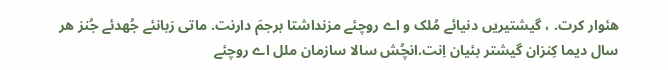هئوار کرت. ، گیشتیریں دنیائے مُلک و اے روچئے مزنداشتا برجمَ دارنت. ماتی زبانئے جُهدئے جُنز هر سال دیما کِنزان گیشتر بئیان اِنت.انچُش سالا سازمان ملل اے روچئے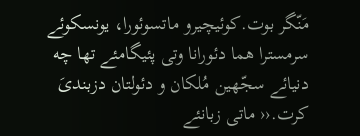مَنّگر بوت.کوئیچیرو ماتسوئورا، یونسکوئے سرمسترا هما دئورانا وتی پئیگامئے تها چه دنیائے سجّهین مُلکان و دئولتان دزبندیَ کرت.‹‹ ماتی زبانئے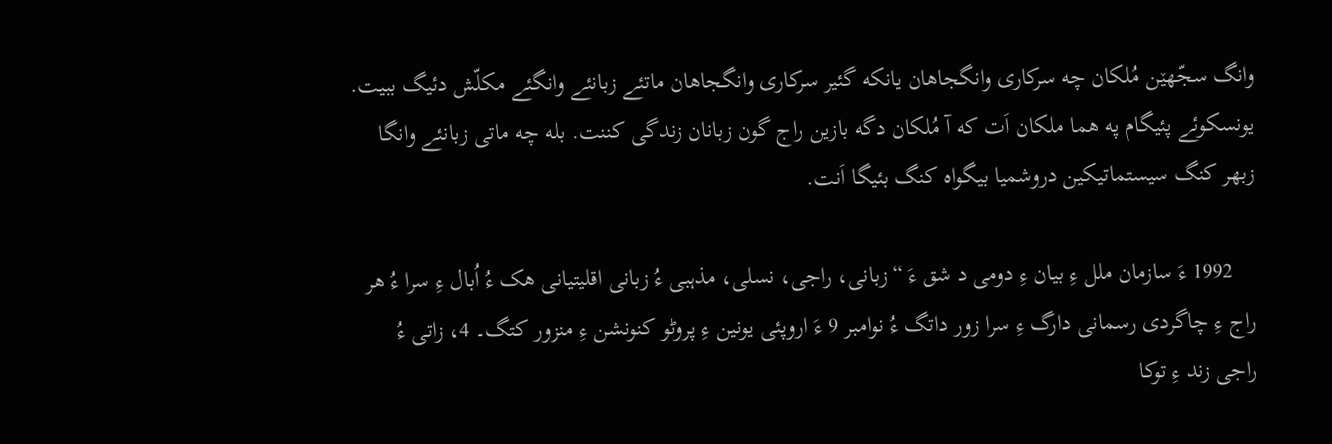وانگ سجّهێن مُلکان چه سرکاری وانگجاهان یانکه گئیر سرکاری وانگجاهان ماتئے زبانئے وانگئے مکلّش دئیگ ببیت. یونسکوئے پئیگام په هما ملکان اَت که آ مُلکان دگه بازین راج گون زبانان زندگی کننت. بله چه ماتی زبانئے وانگا زبهر کنگ سیستماتیکین دروشمیا بیگواه کنگ بئیگا اَنت.

    1992 ءَ سازمان ملل ءِ بیان ءِ دومی د شق ءَ “زبانی، راجی، نسلی، مذہبی ءُ زبانی اقلیتیانی هک ءُ اُبال ءِ سرا ءُ هر راج ءِ چاگردی رسمانی دارگ ءِ سرا زور داتگ ءُ نوامبر 9 ءَ اروپئی یونین ءِ پروٹو کنونشن ءِ منزور کتگ۔ 4، زاتی ءُ راجی زند ءِ توکا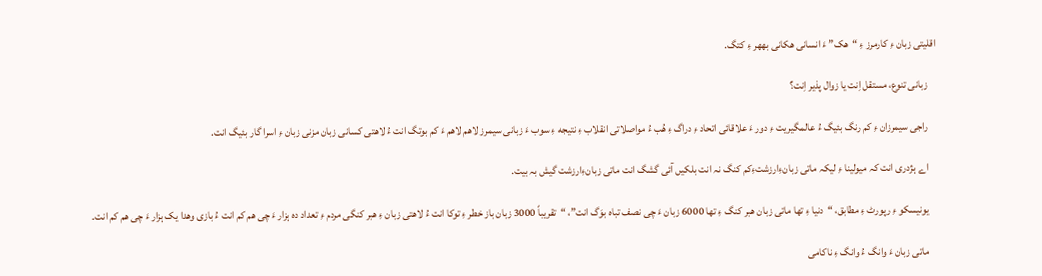اقلیتی زبان ءِ کارمرز ءِ “هک” ءَ انسانی هکانی بههر ءِ کتگ.

    زبانی تنوع، مستقل اِنت یا زوال پذیر اِنت؟

    راجی سیمرزان ءِ کم رنگ بئیگ ءُ عالمگیریت ءِ دور ءَ علاقائی اتحاد ءِ دراگ ءِ هُب ءُ مواصلاتی انقلاب ءِ نتیجه ءِ سوب ءَ زبانی سیمرز لاهم لاهم ءَ کم بوتگ انت ءُ لاهتی کسانی زبان مزنی زبان ءِ اسرا گار بئیگ انت.

    اے ہژدری انت کہ میولینا ءِ لیکہ ماتی زبانءِارزشتءِکم کنگ نہ انت بلکیں آئی گشگ انت ماتی زبانءِارزشت گیش بہ بیت.

    یونیسکو ءِ رپورٹ ءِ مطابق، “دنیا ءِ تها ماتی زبان هبر کنگ ءِ تها 6000 زبان ءَ چی نصف تباہ بوَگ انت”، “تقریباً 3000 زبان باز خطر ءِ توکا انت ءُ لاهتی زبان ءِ هبر کنگی مردم ءِ تعداد ده ہزار ءَ چی هم کم انت ءُ بازی وهدا یک ہزار ءَ چی هم کم انت۔

    ماتی زبان ءَ وانگ ءُ وانگ ءِ ناکامی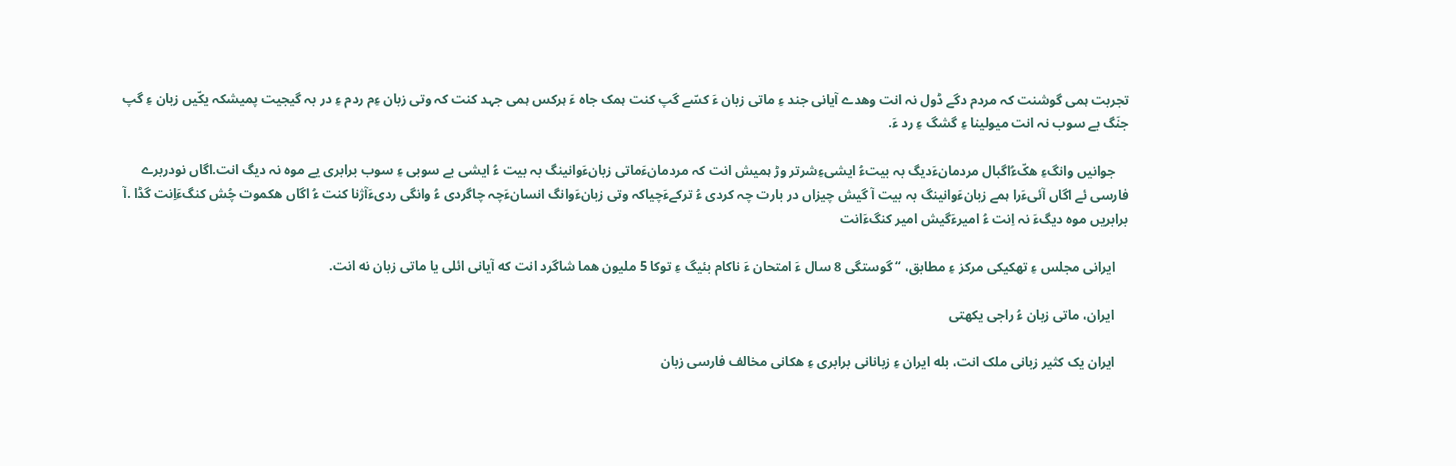تجربت ہمی گوشنت کہ مردم دگے ڈول نہ انت وھدے آیانی جند ءِ ماتی زبان ءَ کسّے گپ کنت ہمک جاه ءَ ہرکس ہمی جہد کنت کہ وتی زبان ءِم ردم ءِ در بہ گیجیت پمیشکہ یکّیں زبان ءِ گپ جنَگ بے سوب نہ انت میولینا ءِ گشگ ءِ رد ءَ.

    جوانیں وانگءِ ھکّءُاگبال مردمانءَدیگ بہ بیتءُ ایشیءِشرتر وڑ ہمیش انت کہ مردمانءَماتی زبانءَوانینگ بہ بیت ءُ ایشی بے سوبی ءِ سوب برابری یے موہ نہ دیگ انت.اگاں نودربرے فارسی ئے اگاں آئیءَرا ہمے زبانءَوانینگ بہ بیت آ گیش چیزاں در بارت چہ کردی ءُ ترکےءَچیاکہ وتی زبانءَوانگ انسانءَچہ چاگردی ءُ وانگی ردیءَآژنا کنت ءُ اگاں ھکموت چُش کنگءَاِنت گڈا .آ برابریں موہ دیگءَ نہ اِنت ءُ امیرءَگیش امیر کنگءَانت

    ایرانی مجلس ءِ تهکیکی مرکز ءِ مطابق، “گوستگی 8 سال ءَ امتحان ءَ ناکام بئیگ ءِ توکا 5 ملیون هما شاگرد انت که آیانی ائلی یا ماتی زبان نه انت.

    ایران، ماتی زبان ءُ راجی یکهتی

    ایران یک کثیر زبانی ملک انت، بله ایران ءِ زبانانی برابری ءِ هکانی مخالف فارسی زبان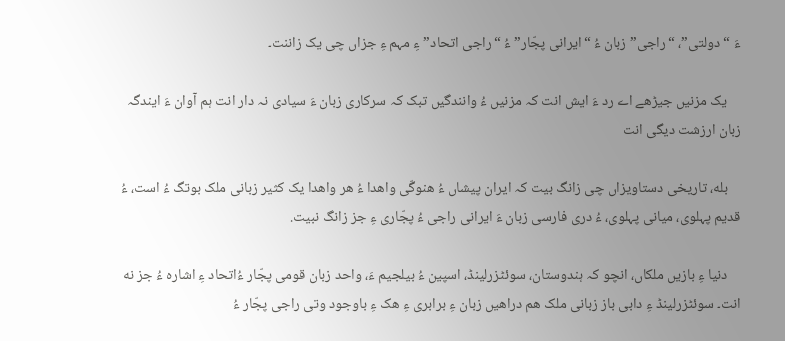ءَ “دولتی”، “راجی” زبان ءُ “ایرانی پجّار” ءُ “راجی اتحاد” ءِ مہم ءِ جزاں چی یک زاننت۔

    یک مزنیں جیڑھے اے رد ءَ ایش انت کہ مزنیں ءُ وانندگیں تبک کہ سرکاری زبان ءَ سیادی نہ دار انت ہم آوان ءَ ایندگہ زبان ارزشت دیگی انت

    بله، تاریخی دستاویزاں چی زانگ بیت کہ ایران پیشاں ءُ هنوگّی واهدا ءُ هر واهدا یک کثیر زبانی ملک بوتگ ءُ است، ءُ قدیم پہلوی، میانی پہلوی، ءُ دری فارسی زبان ءَ ایرانی راجی ءُ پجّاری ءِ جز زانگ نبیت.

    دنیا ءِ بازیں ملکاں، انچو کہ ہندوستان، سوئٹزرلینڈ، اسپین ءُ بیلجیم ءَ، واحد زبان قومی پجّار ءُاتحاد ءِ اشارہ ءُ جز نه انت۔ سوئٹزرلینڈ ءِ دابی باز زبانی ملک هم دراهیں زبان ءِ برابری ءِ هک ءِ باوجود وتی راجی پجّار ءُ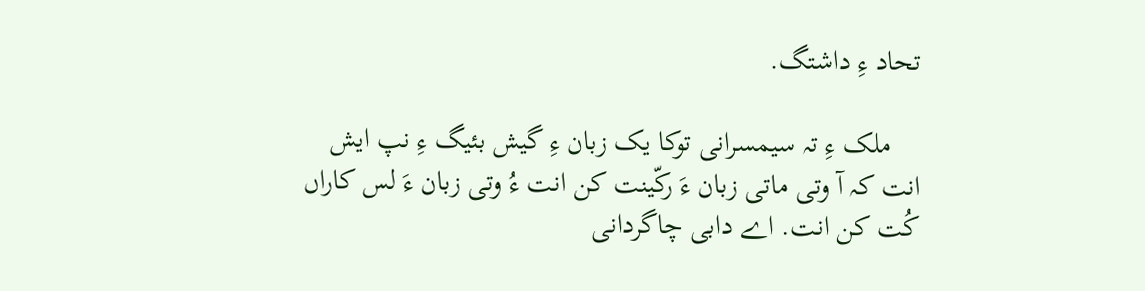تحاد ءِ داشتگ.

    ملک ءِ تہ سیمسرانی توکا یک زبان ءِ گیش بئیگ ءِ نپ ایش انت کہ آ وتی ماتی زبان ءَ رکّینت کن انت ءُ وتی زبان ءَ لس کاراں کُت کن انت. اے دابی چاگردانی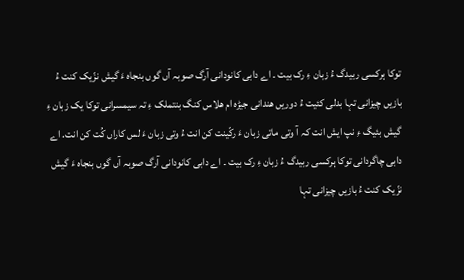توکا ہرکسی ربیدگ ءُ زبان ءِ رک بیت ۔ اے دابی کانودانی آرگ صوبہ آں گوں بنجاہ ءَ گیش نزّیک کنت ءُ بازیں چیزانی تہا بدلی کئیت ءُ دوریں ھندانی جیڑہ ام ھلاس کنگ بنتملک ءِ تہ سیمسرانی توکا یک زبان ءِ گیش بئیگ ءِ نپ ایش انت کہ آ وتی ماتی زبان ءَ رکّینت کن انت ءُ وتی زبان ءَ لس کاراں کُت کن انت. اے دابی چاگردانی توکا ہرکسی ربیدگ ءُ زبان ءِ رک بیت ۔ اے دابی کانودانی آرگ صوبہ آں گوں بنجاہ ءَ گیش نزّیک کنت ءُ بازیں چیزانی تہا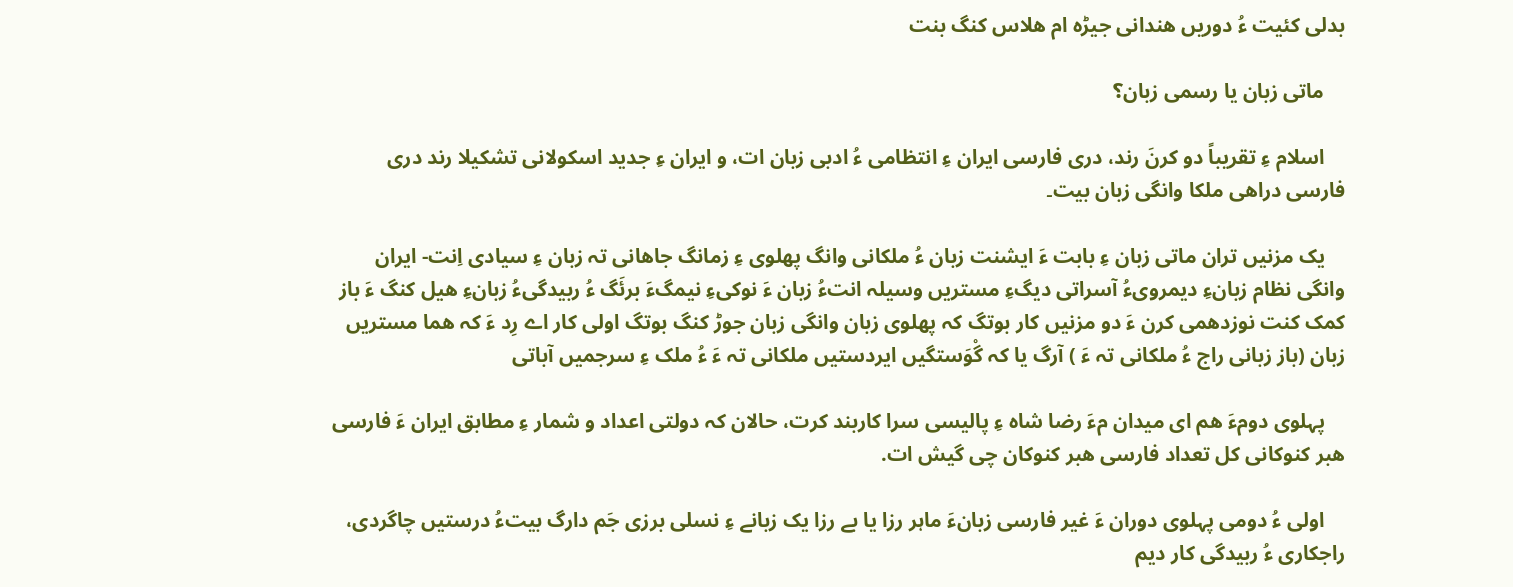بدلی کئیت ءُ دوریں ھندانی جیڑہ ام ھلاس کنگ بنت

    ماتی زبان یا رسمی زبان؟

    اسلام ءِ تقریباً دو کرنَ رند، دری فارسی ایران ءِ انتظامی ءُ ادبی زبان ات، و ایران ءِ جدید اسکولانی تشکیلا رند دری فارسی دراهی ملکا وانگی زبان بیت۔

    یک مزنیں تران ماتی زبان ءِ بابت ءَ ایشنت زبان ءُ ملکانی وانگ پهلوی ءِ زمانگ جاھانی تہ زبان ءِ سیادی اِنت- ایران وانگی نظام زبانءِ دیمرویءُ آسراتی دیگءِ مستریں وسیلہ انتءُ زبان ءَ نوکیءِ نیمگءَ برئَگ ءُ ربیدگیءُ زبانءِ ھیل کنگ ءَ باز کمک کنت نوزدھمی کرن ءَ دو مزنیں کار بوتگ کہ پهلوی زبان وانگی زبان جوڑ کنگ بوتگ اولی کار اے رِد ءَ کہ ھما مستریں زبان (باز زبانی راج ءُ ملکانی تہ ءَ ) آرگ یا کہ گْوَستگیں ایردستیں ملکانی تہ ءَ ءُ ملک ءِ سرجمیں آباتی

    پہلوی دومءَ هم ای میدان مءَ رضا شاہ ءِ پالیسی سرا کاربند کرت، حالان کہ دولتی اعداد و شمار ءِ مطابق ایران ءَ فارسی هبر کنوکانی کل تعداد فارسی هبر کنوکان چی گیش ات.

    اولی ءُ دومی پہلوی دوران ءَ غیر فارسی زبانءَ ماہر رزا یا بے رزا یک زبانے ءِ نسلی برزی جَم دارگ بیتءُ درستیں چاگردی، راجکاری ءُ ربیدگی کار دیم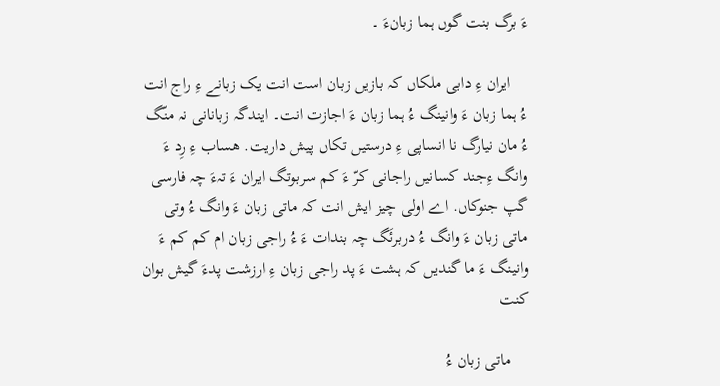ءَ برگ بنت گوں ہما زبانءَ ۔

    ایران ءِ دابی ملکاں کہ بازیں زبان است انت یک زبانے ءِ راج انت ءُ ہما زبان ءَ وانینگ ءُ ہما زبان ءَ اجازت انت۔ ایندگہ زبانانی نہ منّگ ءُ مان نیارگ نا انساپی ءِ درستیں تکاں پیش داریت. ھساب ءِ رِد ءَ وانگ ءِجند کسانیں راجانی کرّ ءَ کم سربوتگ ایران ءَ تہءَ چہ فارسی گپ جنوکاں. اے اولی چیز ایش انت کہ ماتی زبان ءَ وانگ ءُ وتی ماتی زبان ءَ وانگ ءُ دربرئَگ چہ بندات ءَ ءُ راجی زبان ام کم کم ءَ وانینگ ءَ ما گندیں کہ ہشت ءَ پد راجی زبان ءِ ارزشت پدءَ گیش بوان کنت

    ماتی زبان ءُ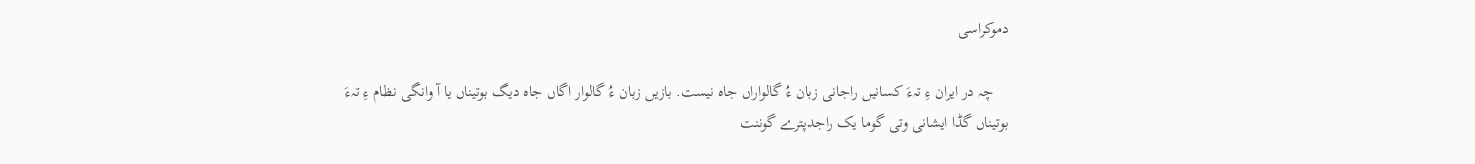دموکراسی

    چہ در ایران ءِ تہءَ کسانیں راجانی زبان ءُ گالواراں جاہ نیست. بازیں زبان ءُ گالوار اگاں جاہ دیگ بوتیناں یا آ وانگی نظام ءِ تہءَ بوتیناں گڈا ایشانی وتی گوما یک راجدپترے گوننت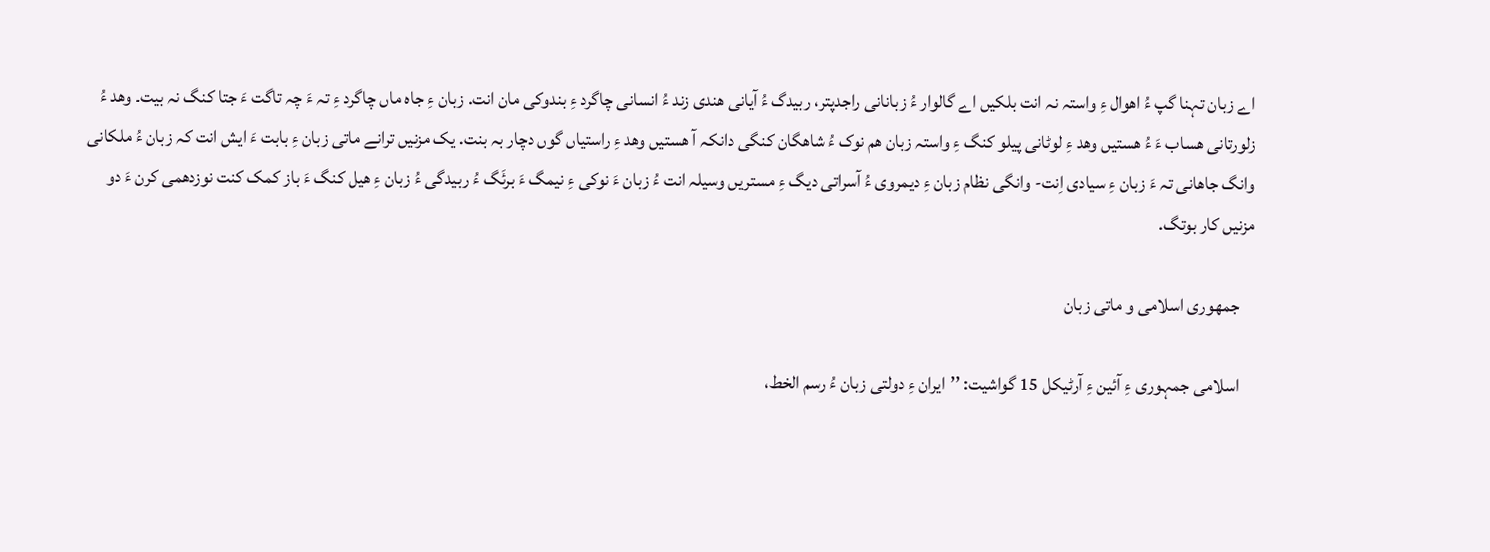اے زبان تہنا گپ ءُ اھوال ءِ واستہ نہ انت بلکیں اے گالوار ءُ زبانانی راجدپتر، ربیدگ ءُ آیانی ھندی زند ءُ انسانی چاگرد ءِ بندوکی مان انت. زبان ءِ جاہ ماں چاگرد ءِ تہ ءَ چہ تاگت ءَ جتا کنگ نہ بیت۔ وھد ءُ زلورتانی ھساب ءَ ءُ ھستیں وھد ءِ لوٹانی پیلو کنگ ءِ واستہ زبان هم نوک ءُ شاھگان کنگی دانکہ آ ھستیں وھد ءِ راستیاں گوں دچار بہ بنت. یک مزنیں ترانے ماتی زبان ءِ بابت ءَ ایش انت کہ زبان ءُ ملکانی وانگ جاھانی تہ ءَ زبان ءِ سیادی اِنت- وانگی نظام زبان ءِ دیمروی ءُ آسراتی دیگ ءِ مستریں وسیلہ انت ءُ زبان ءَ نوکی ءِ نیمگ ءَ برئَگ ءُ ربیدگی ءُ زبان ءِ ھیل کنگ ءَ باز کمک کنت نوزدھمی کرن ءَ دو مزنیں کار بوتگ.

    جمهوری اسلامی و ماتی زبان

    اسلامی جمہوری ءِ آئین ءِ آرٹیکل 15 گواشیت: ’’ایران ءِ دولتی زبان ءُ رسم الخط،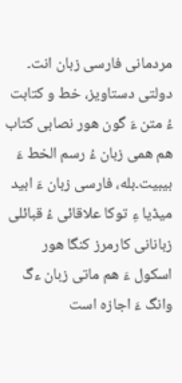مردمانی فارسی زبان انت۔ دولتی دستاویز، خط و کتابت ءُ متن ءَ گون هور نصابی کتاب هم همی زبان ءُ رسم الخط ءَ بیبیت۔بله، فارسی زبان ءَ ابید میڈیا ءِ توکا علاقائی ءُ قبائلی زبانانی کارمرز کنگا هور اسکول ءَ هم ماتی زبان ءگ وانگ ءَ اجازه است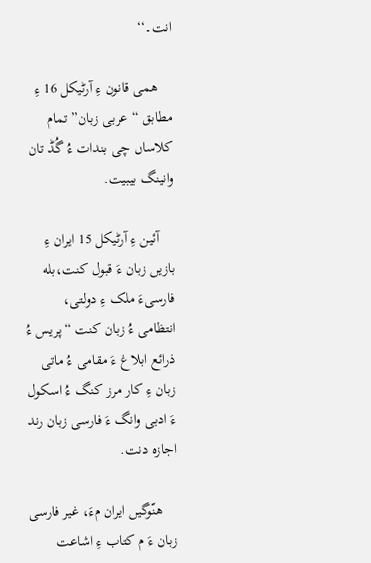انت۔‘‘

    همی قانون ءِ آرٹیکل 16 ءِ مطابق “عربی زبان” تمام کلاساں چی بندات ءُ گُڈ تان وانینگ بیبیت.

    آئین ءِ آرٹیکل 15 ایران ءِ بازیں زبان ءَ قبول کنت،بله فارسیءَ ملک ءِ دولتی، انتظامی ءُ زبان کنت “پریس ءُ ذرائع ابلاغ ءَ مقامی ءُ ماتی زبان ءِ کار مرز کنگ ءُ اسکول ءَ ادبی وانگ ءَ فارسی زبان رند اجازه دنت.

    هنّوگیں ایران مءَ، غیر فارسی زبان ءَ م کتاب ءِ اشاعت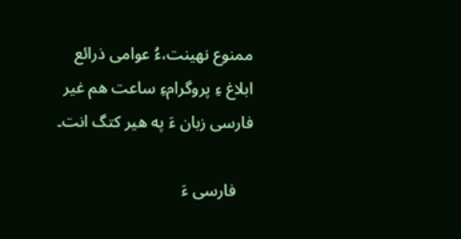ممنوع نهینت،ءُ عوامی ذرائع ابلاغ ءِ پروگرامءِ ساعت هم غیر فارسی زبان ءَ په هیر کتگ انت۔

    فارسی ءَ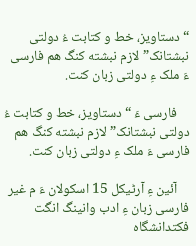“دستاویز، خط و کتابت ءُ دولتی نبشتانک” لازم نبشته کنگ هم فارسی ءَ ملک ءِ دولتی زبان کنت.

    فارسی ءَ “دستاویز، خط و کتابت ءُ دولتی نبشتانک” لازم نبشته کنگ هم فارسی ءَ ملک ءِ دولتی زبان کنت.

    آئین ءِ آرٹیکل 15 اسکولان ءَ م غیر فارسی زبان ءِ ادب وانینگ انگت فکتدانشگاه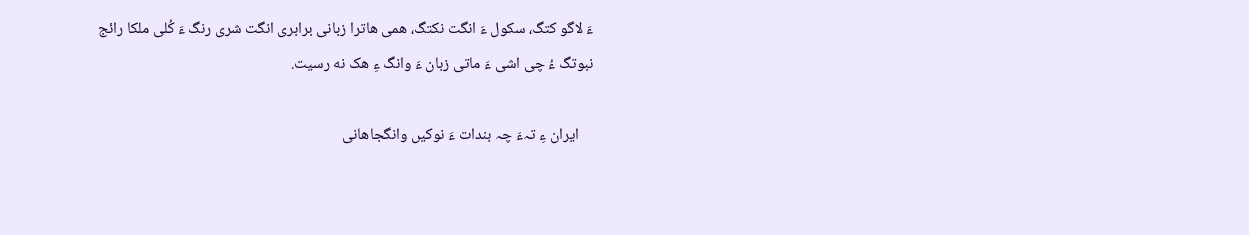ءَ لاگو کتگ، سکول ءَ انگت نکتگ، همی هاترا زبانی برابری انگت شری رنگ ءَ کُلی ملکا رائج نبوتگ ءُ چی اشی ءَ ماتی زبان ءَ وانگ ءِ هک نه رسیت.

    ایران ءِ تہءَ چہ بندات ءَ نوکیں وانگجاھانی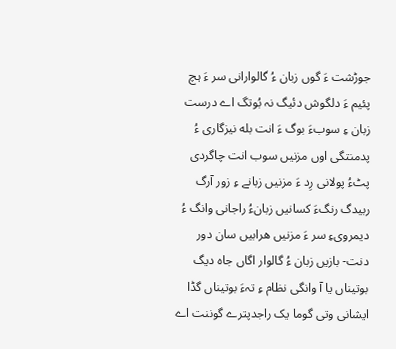جوڑشت ءَ گوں زبان ءُ گالوارانی سر ءَ ہچ پئیم ءَ دلگوش دئیگ نہ بُوتگ اے درست زبان ءِ سوبءَ بوگ ءَ انت بله نیزگاری ءُ پدمنتگی اوں مزنیں سوب انت چاگردی پٹءُ پولانی رِد ءَ مزنیں زبانے ءِ زور آرگ ربیدگ رنگءَ کسانیں زبانءُ راجانی وانگ ءُ دیمرویءِ سر ءَ مزنیں ھرابیں سان دور دنت- بازیں زبان ءُ گالوار اگاں جاہ دیگ بوتیناں یا آ وانگی نظام ءِ تہءَ بوتیناں گڈا ایشانی وتی گوما یک راجدپترے گوننت اے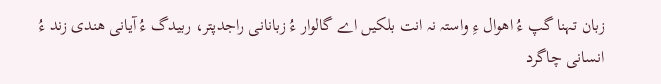زبان تہنا گپ ءُ اھوال ءِ واستہ نہ انت بلکیں اے گالوار ءُ زبانانی راجدپتر، ربیدگ ءُ آیانی ھندی زند ءُ انسانی چاگرد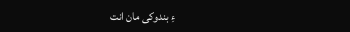ءِ بندوکی مان انت